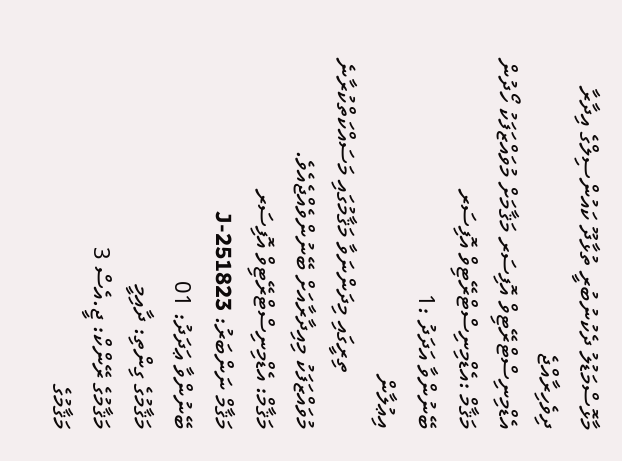މާޅޮސްމަޑުލު ދެކުނުބުރީ ތުޅާދޫ ކައުންސިލްގެ އިދާރާ
ދިވެހިރާއްޖެ
އެޑްމިނިސްޓްރޭޓިވް އޮފިސަރ މަޤާމަށް މުވައްޒަފަކު ހޯދުން
މަޤާމް :އެޑްމިނިސްޓްރޭޓިވް އޮފިސަރ
ބޭނުންވާ އަދަދު :1
އިޢުލާން
          ތިރީގައި މިދަންނަވާ މަޤާމުގައި މަސައްކަތްކުރާނެ މުވައްޒަފަކު މިއިދާރާއަށް ބޭނުންވެއްޖެއެވެ.
މަޤާމް: އެޑްމިނިސްޓްރޭޓިވް އޮފިސަރ
މަޤާމް ނަންބަރު: J-251823
ބޭނުންވާ ޢަދަދު: 01
މަޤާމުގެ ގިންތި: ދާއިމީ
މަޤާމުގެ ރޭންކް: ޖީ.އެސް 3
މަޤާމުގެ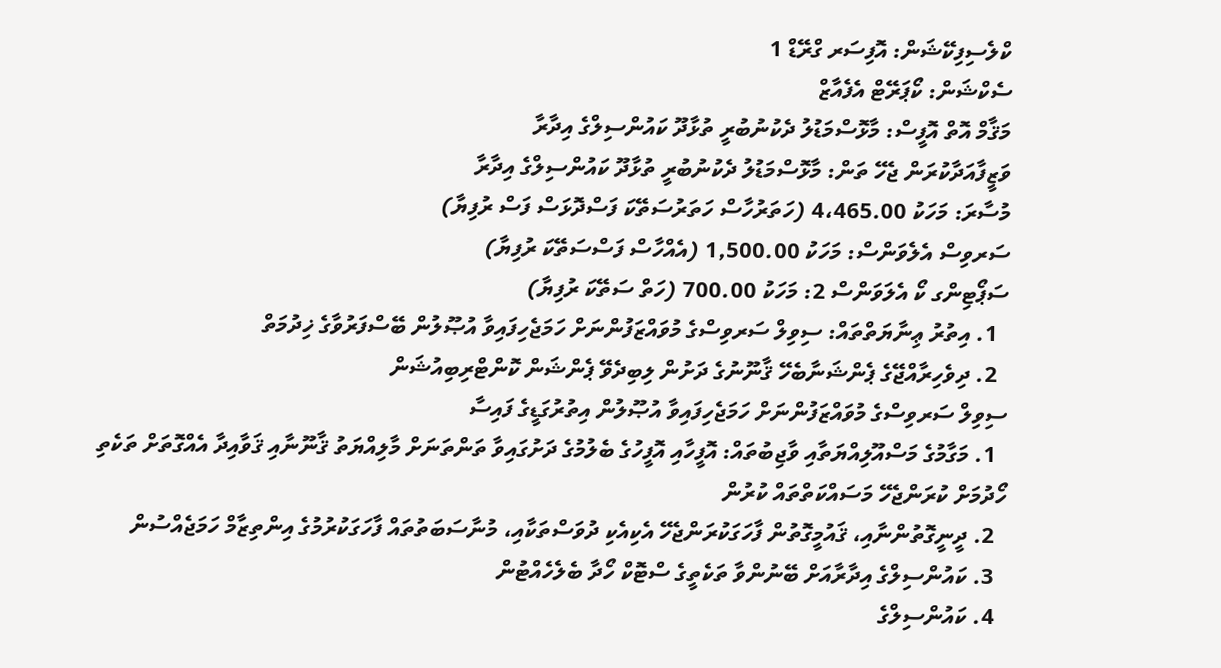ކްލެސިފިކޭޝަން: އޮފިސަރ ގްރޭޑް 1
ސެކްޝަން: ކޯޕަރޭޓް އެފެއާޒް
މަޤާމް އޮތް އޮފީސް: މާޅޮސްމަޑުލު ދެކުނުބުރީ ތުޅާދޫ ކައުންސިލްގެ އިދާރާ
ވަޒީފާއަދާކުރަން ޖެހޭ ތަން: މާޅޮސްމަޑުލު ދެކުނުބުރީ ތުޅާދޫ ކައުންސިލްގެ އިދާރާ
މުސާރަ: މަހަކު 4،465.00 (ހަތަރުހާސް ހަތަރުސަތޭކަ ފަސްދޮޅަސް ފަސް ރުފިޔާ)
ސަރވިސް އެލެވަންސް: މަހަކު 1,500.00 (އެއްހާސް ފަސްސަތޭކަ ރުފިޔާ)
ސަޕޯޓިންގ ކޯ އެލަވަންސް 2: މަހަކު 700.00 (ހަތް ސަތޭކަ ރުފިޔާ)
  1. އިތުރު ޢިނާޔަތްތައް: ސިވިލް ސަރވިސްގެ މުވައްޒަފުންނަށް ހަމަޖެހިފައިވާ އުޞޫލުން ބޭސްފަރުވާގެ ޚިދުމަތް
  2. ދިވެހިރާއްޖޭގެ ޕެންޝަނާބެހޭ ޤާނޫނުގެ ދަށުން ލިބިދެވޭ ޕެންޝަން ކޮންޓްރިބިއުޝަން
ސިވިލް ސަރވިސްގެ މުވައްޒަފުންނަށް ހަމަޖެހިފައިވާ އުޞޫލުން އިތުރުގަޑީގެ ފައިސާ
  1. މަގާމުގެ މަސްއޫލިއްޔަތާއި ވާޖިބުތައް: އޮފީހާއި އޮފީހުގެ ބެލުމުގެ ދަށުގައިވާ ތަންތަނަށް މާލިއްޔަތު ޤާނޫނާއި ޤަވާއިދާ އެއްގޮތަށް ތަކެތި ހޯދުމަށް ކުރަންޖެހޭ މަސައްކަތްތައް ކުރުން
  2. ދީނީގޮތުންނާއި، ޤައުމީގޮތުން ފާހަގަކުރަންޖެހޭ އެކިއެކި ދުވަސްތަކާއި، މުނާސަބަތުތައް ފާހަގަކުރުމުގެ އިންތިޒާމް ހަމަޖެއްސުން
  3. ކައުންސިލްގެ އިދާރާއަށް ބޭނުންވާ ތަކެތީގެ ސްޓޮކް ހޯދާ ބެލެހެއްޓުން
  4. ކައުންސިލްގެ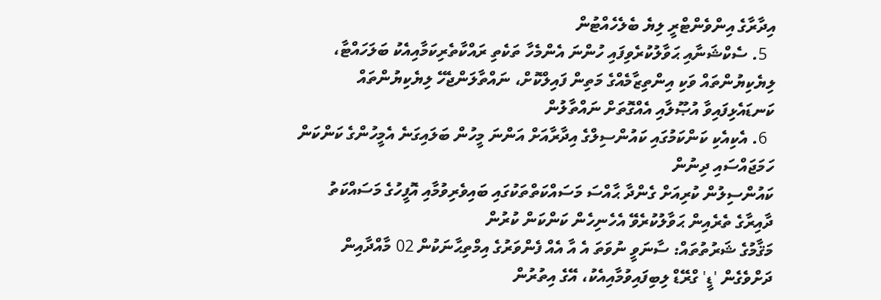އިދާރާގެ އިންވެންޓްރީ ލިޔެ ބެލެހެއްޓުން
  5. ސެކްޝަނާއި ޙަވާލުކުރެވިފައި ހުންނަ އެންމެހާ ތަކެތި ރައްކާތެރިކަމާއިއެކު ބަލަހައްޓާ، ލިޔެކިޔުންތައް ވަކި އިންތިޒާމެއްގެ މަތިން ފައިލްކޮށް، ނައްތާލަންޖެހޭ ލިޔެކިޔުންތައް ކަނޑައެޅިފައިވާ އުޞޫލާއި އެއްގޮތަށް ނައްތާލުން
  6. އެކިއެކި ކަންކަމުގައި ކައުންސިލްގެ އިދާރާއަށް އަންނަ މީހުން ބަލައިގަނެ އެމީހުންގެ ކަންކަން ހަމަޖައްސައި ދިނުން
ކައުންސިލުން ކުރިއަށް ގެންދާ ޙާއްސަ މަސައްކަތްތަކުގައި ބައިވެރިވުމާއި އޮފީހުގެ މަސައްކަތު ދާއިރާގެ ތެރެއިން ޙަވާލުކުރެވޭ އެހެނިހެން ކަންކަން ކުރުން
މަޤާމުގެ ޝަރުތުތައް: ސާނަވީ ނުވަތަ އެ އާ އެއް ފެންވަރުގެ އިމްތިޙާނަކުން 02 މާއްދާއިން ދަށްވެގެން 'ޑީ' ގްރޭޑް ލިބިފައިވުމާއިއެކު، އޭގެ އިތުރުން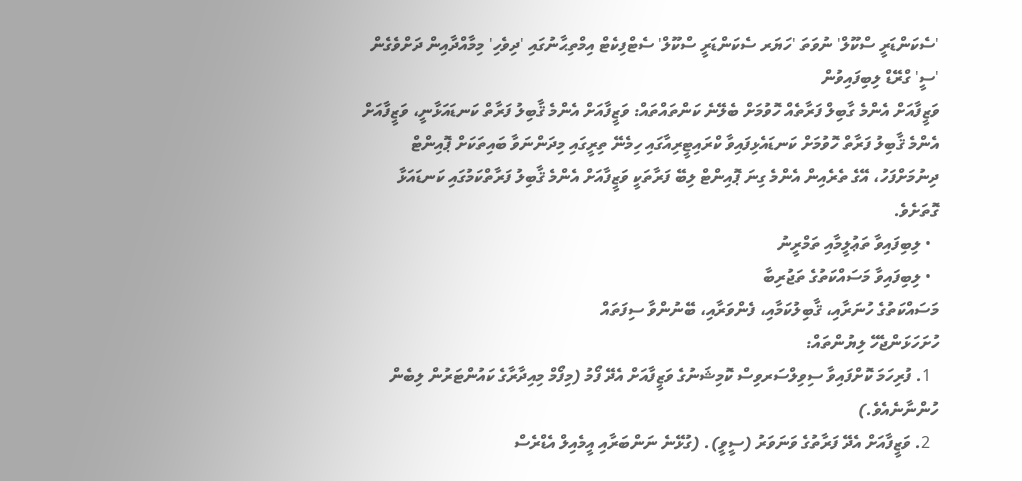'ސެކަންޑަރީ ސްކޫލް' ނުވަތަ 'ހަޔަރ ސެކަންޑަރީ ސްކޫލް' ސެޓްފިކެޓް އިމްތިޙާނުގައި 'ދިވެހި' މިމާއްދާއިން ދަށްވެގެން 'ސީ' ގްރޭޑް ލިބިފައިވުން
ވަޒީފާއަށް އެންމެ ގާބިލް ފަރާތެއް ހޮވުމަށް ބެލޭނެ ކަންތައްތައް: ވަޒީފާއަށް އެންމެ ޤާބިލު ފަރާތް ކަނޑައަޅާނީ، ވަޒީފާއަށް އެންމެ ޤާބިލު ފަރާތް ހޮވުމަށް ކަނޑައެޅިފައިވާ ކްރައިޓީރިއާގައި ހިމެނޭ ތިރީގައި މިދަންނަވާ ބައިތަކަށް ޕޮއިންޓް ދިނުމަށްފަހު، އޭގެ ތެރެއިން އެންމެ ގިނަ ޕޮއިންޓް ލިބޭ ފަރާތަކީ ވަޒީފާއަށް އެންމެ ޤާބިލު ފަރާތްކަމުގައި ކަނޑައަޅާ ގޮތަށެވެ.
  • ލިބިފައިވާ ތަޢުލީމާއި ތަމްރީނު
  • ލިބިފައިވާ މަސައްކަތުގެ ތަޖުރިބާ
މަސައްކަތުގެ ހުނަރާއި، ޤާބިލުކަމާއި، ފެންވަރާއި، ބޭނުންވާ ސިފަތައް
ހުށަހަޅަންޖެހޭ ލިޔުންތައް:
  1. ފުރިހަމަ ކޮށްފައިވާ ސިވިލްސަރވިސް ކޮމިޝަނުގެ ވަޒީފާއަށް އެދޭ ފޯމު (މިފޯމް މިއިދާރާގެ ކައުންޓަރުން ލިބެން ހުންނާނެއެވެ.)
  2. ވަޒީފާއަށް އެދޭ ފަރާތުގެ ވަނަވަރު (ސީވީ). (ގުޅޭނެ ނަންބަރާއި އީމެއިލް އެޑްރެސް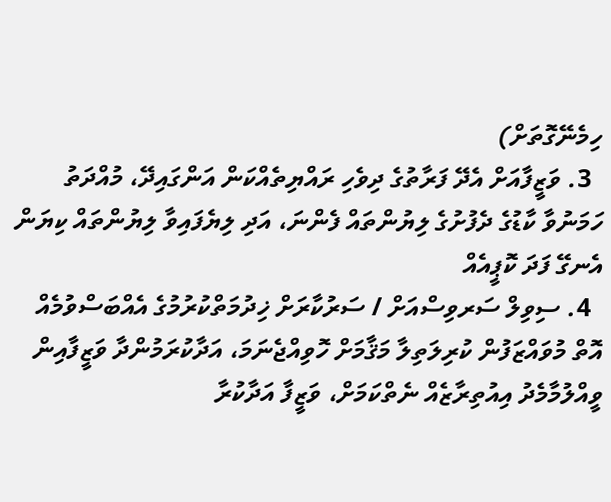ހިމެނޭގޮތަށް)
  3. ވަޒީފާއަށް އެދޭ ފަރާތުގެ ދިވެހި ރައްޔިތެއްކަން އަންގައިދޭ، މުއްދަތު ހަމަނުވާ ކާޑުގެ ދެފުށުގެ ލިޔުންތައް ފެންނަ، އަދި ލިޔެފައިވާ ލިޔުންތައް ކިޔަން އެނގޭ ފަދަ ކޮޕީއެއް
  4. ސިވިލް ސަރވިސްއަށް / ސަރުކާރަށް ޚިދުމަތްކުރުމުގެ އެއްބަސްވުމެއް އޮތް މުވައްޒަފުން ކުރިލަތިލާ މަޤާމަށް ހޮވިއްޖެނަމަ، އަދާކުރަމުންދާ ވަޒީފާއިން ވީއްލުމާމެދު އިއުތިރާޒެއް ނެތްކަމަށް، ވަޒީފާ އަދާކުރާ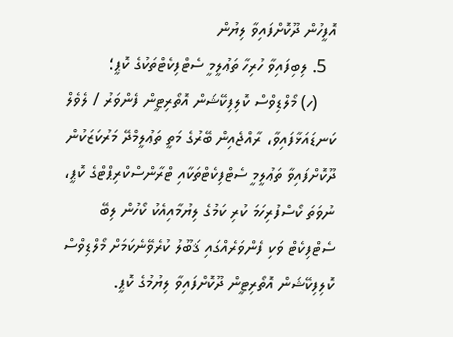އޮފީހުން ދޫކޮށްފައިވާ ލިޔުން
  5. ލިބިފައިވާ ހުރިހާ ތަޢުލީމީ ސެޓްފިކެޓްތަކުގެ ކޮޕީ؛
    (ހ) މޯލްޑިވްސް ކޮލިފިކޭޝަން އޮތޯރިޓީން ފެންވަރު / ލެވެލް ކަނޑައަޅާފައިވާ، ރާއްޖެއިން ބޭރުގެ މަތީ ތަޢުލީމްދޭ މަރުކަޒަކުން ދޫކޮށްފައިވާ ތަޢުލީމީ ސެޓްފިކެޓްތަކާއި ޓްރާންސްކްރިޕްޓްގެ ކޮޕީ، ނުވަތަ ކޯސްފުރިހަމަ ކުރި ކަމުގެ ލިޔުމާއިއެކު ކޯހުން ލިބޭ ސެޓްފިކެޓް ވަކި ފެންވަރެއްގައި ޤަބޫލު ކުރެވޭނެކަމަށް މޯލްޑިވްސް ކޮލިފިކޭޝަން އޮތޯރިޓީން ދޫކޮށްފައިވާ ލިޔުމުގެ ކޮޕީ.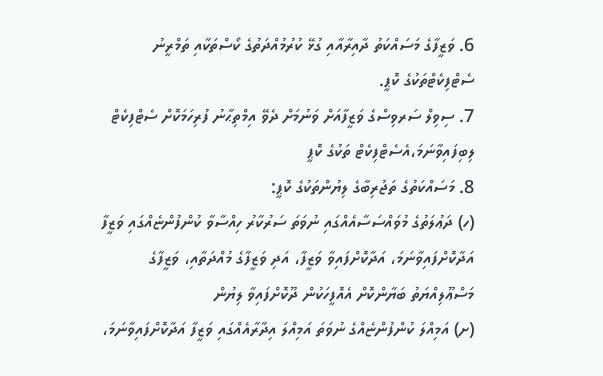6. ވަޒީފާގެ މަސައްކަތު ދާއިރާއާއި ގުޅޭ ކުރުމުއްދަތުގެ ކޯސްތަކާއި ތަމްރީނު ސެޓްފިކެޓްތަކުގެ ކޮޕީ.
7. ސިވިލް ސަރވިސްގެ ވަޒީފާއަށް ވަނުމަށް ދެވޭ އިމްތިޙާނު ފުރިހަމަކޮށް ސެޓްފިކެޓް ލިބިފައިވާނަމަ،އެސެޓްފިކެޓް ތަކުގެ ކޮޕީ
8. މަސައްކަތުގެ ތަޖުރިބާގެ ލިޔުންތަކުގެ ކޮޕީ:
(ހ) ދަޢުލަތުގެ މުވައްސަސާއެއްގައި ނުވަތަ ސަރުކާރު ހިއްސާވާ ކުންފުންޏެއްގައި ވަޒީފާ އަދާކޮށްފައިވާނަމަ، އަދާކޮށްފައިވާ ވަޒީފާ، އަދި ވަޒީފާގެ މުއްދަތާއި، ވަޒީފާގެ މަސްޢޫލިއްޔަތު ބަޔާންކޮށް އެއޮފީހަކުން ދޫކޮށްފައިވާ ލިޔުން
(ށ) އަމިއްލަ ކުންފުންޏެއްގެ ނުވަތަ އަމިއްލަ އިދާރާއެއްގައި ވަޒީފާ އަދާކޮށްފައިވާނަމަ،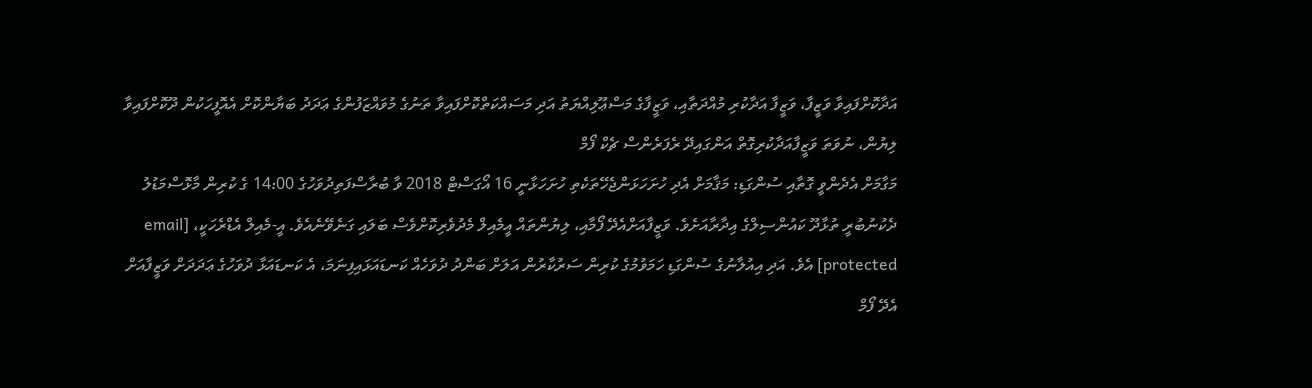އަދާކޮށްފައިވާ ވަޒީފާ، ވަޒީފާ އަދާކުރި މުއްދަތާއި، ވަޒީފާގެ މަސްޢޫލިއްޔަތު އަދި މަސައްކަތްކޮށްފައިވާ ތަނުގެ މުވައްޒަފުންގެ ޢަދަދު ބަޔާންކޮށް އެއޮފީހަކުން ދޫކޮށްފައިވާ ލިޔުން، ނުވަތަ ވަޒީފާއަދާކުރިގޮތް އަންގައިދޭ ރެފަރެންސް ޗެކް ފޯމް
މަގާމަށް އެދެންވީ ގޮތާއި ސުންގަޑި: މަޤާމަށް އެދި ހުށަހަޅަންޖެހޭތަކެތި ހުށަހަޅާނީ 16 އޯގަސްޓް 2018 ވާ ބުރާސްފަތިދުވަހުގެ 14:00 ގެ ކުރިން މާޅޮސްމަޑުލު ދެކުނުބުރީ ތުޅާދޫ ކައުންސިލްގެ އިދާރާއަށެވެ. ވަޒީފާއަށްއެދޭ ފޯމާއި، ލިޔުންތައް އީމެއިލް މެދުވެރިކޮށްވެސް ބަލައި ގަނެވޭނެއެވެ. އީ-މެއިލް އެޑްރެހަކީ، [email protected] އެވެ. އަދި އިއުލާނުގެ ސުންގަޑި ހަމަވުމުގެ ކުރިން ސަރުކާރުން އަލަށް ބަންދު ދުވަހެއް ކަނޑައަޅައިފިނަމަ، އެ ކަނޑައަޅާ ދުވަހުގެ ޢަދަދަށް ވަޒީފާއަށް އެދޭ ފޯމް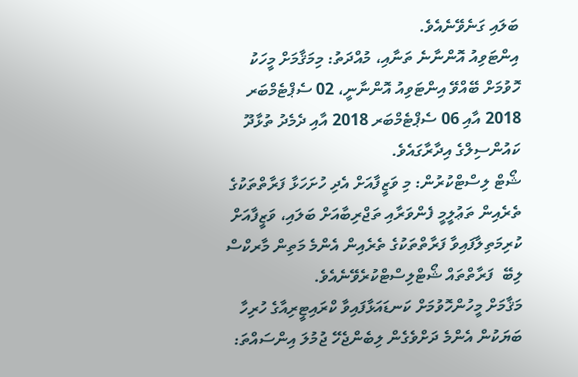ބަލައި ގަނެވޭނެއެވެ.
އިންޓަވިއު އޮންނާނެ ތަނާއި، މުއްދަތު: މިމަޤާމަށް މީހަކު ހޮވުމަށް ބޭއްވޭ އިންޓަވިއު އޮންނާނީ، 02 ސެޕްޓެމްބަރ 2018 އާއި 06 ސެޕްޓެމްބަރ 2018 އާއި ދެމެދު ތުޅާދޫ ކައުންސިލްގެ އިދާރާގައެވެ.
ޝޯޓް ލިސްޓްކުރުން: މި ވަޒީފާއަށް އެދި ހުށަހަޅާ ފަރާތްތަކުގެ ތެރެއިން ތަޢުލީމީ ފެންވަރާއި ތަޖްރިބާއަށް ބަލައި، ވަޒީފާއަށް ކުރިމަތިލާފައިވާ ފަރާތްތަކުގެ ތެރެއިން އެންމެ މަތިން މާރކްސް ލިބޭ  ފަރާތްތައް ޝޯޓްލިސްޓްކުރެވޭނެއެވެ.
މަޤާމަށް މީހުންހޮވުމަށް ކަނޑައަޅާފައިވާ ކްރައިޓީރިއާގެ ހުރިހާ ބަޔަކުން އެންމެ ދަށްވެގެން ލިބެންޖެހޭ ޖުމުލަ އިންސައްތަ: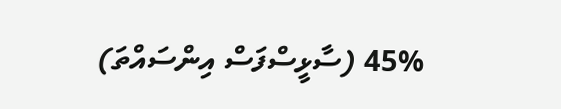45% (ސާޅީސްފަސް އިންސައްތަ)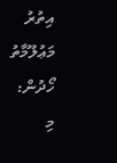އިތުރު މަޢުލޫމާތު ހޯދުން: މި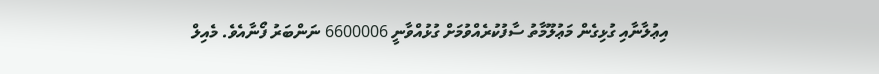އިޢުލާނާއި ގުޅިގެން މަޢުލޫމާތު ސާފުކުރެއްވުމަށް ގުޅުއްވާނީ 6600006 ނަންބަރު ފޯނާއެވެ. މެއިލް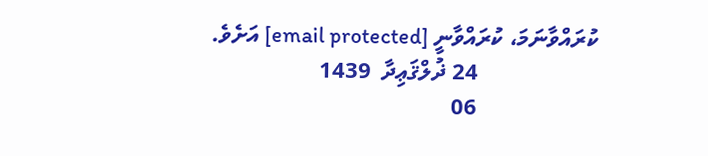ކުރައްވާނަމަ، ކުރައްވާނީ [email protected] އަށެވެ.
                     24 ޛުލްޤަޢިދާ  1439
                     06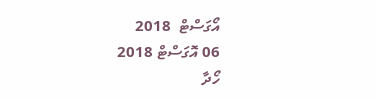އޯގަސްޓް  2018
06 އޮގަސްޓް 2018
ހޯދާ